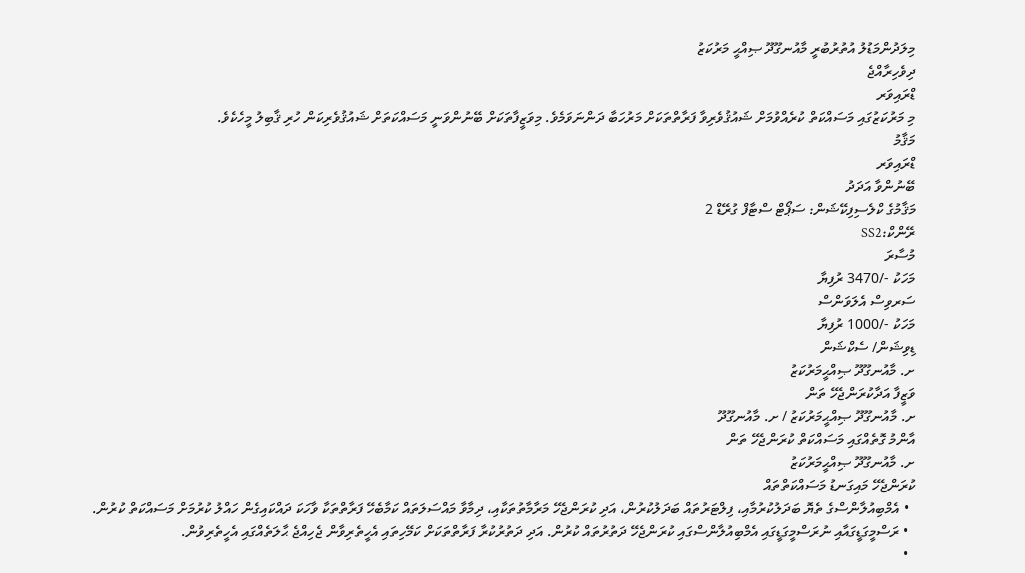މިލަދުންމަޑުލު އުތުރުބުރީ މާއުނގޫދޫ ޞިއްޙީ މަރުކަޒު
ދިވެހިރާއްޖެ
ޑްރައިވަރ
މި މަރުކަޒުގައި މަސައްކަތް ކުރެއްވުމަށް ޝައުޤުވެރިވާ ފަރާތްތަކަށް މަރުހަބާ ދަންނަވަމެވެ. މިވަޒީފާތަކަށް ބޭނުންވަނީ މަސައްކަތަށް ޝައުޤުވެރިކަން ހުރި ޤާބިލު މީހެކެވެ.
މަޤާމު
ޑްރައިވަރ
ބޭނުންވާ އަދަދު
މަޤާމުގެ ކްލެސިފިކޭޝަން: ސަޕޯޓް ސްޓާފް ގުރޭޑް 2
ރޭންކް:SS2
މުސާރަ
މަހަކު -/3470 ރުފިޔާ
ސަރވިސް އެލަވަންސް
މަހަކު -/1000 ރުފިޔާ
ޑިވިޝަން/ ސެކްޝަން
ށ. މާއުނގޫދޫ ޞިއްޙީމަރުކަޒު
ވަޒީފާ އަދާކުރަންޖެހޭ ތަން
ށ. މާއުނގޫދޫ ޞިއްޙީމަރުކަޒު / ށ. މާއުނގޫދޫ
އާންމު ގޮތެއްގައި މަސައްކަތް ކުރަންޖެހޭ ތަން
ށ. މާއުނގޫދޫ ޞިއްޙީމަރުކަޒު
ކުރަންޖެހޭ މައިގަނޑު މަސައްކަތްތައް
  • އެމްބިއުލާންސްގެ ތެޔޮ ބަދަލުކުރުމާއި، ފިލްޓަރުތައް ބަދަލުކުރުން، އަދި ކުރަންޖެހޭ މަރާމާތުތަކާއި، ދިމާވާ މައްސަލަތައް ކަމާބެހޭ ފަރާތްތަކާ ވާހަކަ ދައްކައިގެން ހައްލު ކުރުމަށް މަސައްކަތް ކުރުން.
  • ރަސްމީގަޑީގައާއި ނުރަސްމީގަޑީގައި އެމްބިއުލާންސްގައި ކުރަންޖެހޭ ދަތުރުތައް ކުރުން. އަދި ދަތުރުކުރާ ފަރާތްތަކަށް ކަމޭހިތައި އެހީތެރިވާން ޖެހިއްޖެ ޙާލަތެއްގައި އެހީތެރިވުން.
  •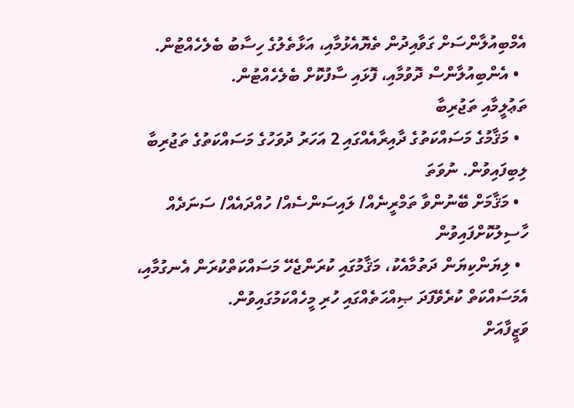އެމްބިއުލާންސަށް ގަވާއިދުން ތެޔޮއެޅުމާއި، އަޅާތެލުގެ ހިސާބު ބެލެހެއްޓުން.
  • އެންބިއުލާންސް ދޮވުމާއި، ފޮޅައި ސާފުކޮށް ބެލެހެއްޓުން.
ތަޢުލީމާއި ތަޖުރިބާ
  • މަޤާމުގެ މަސައްކަތުގެ ދާއިރާއެއްގައި 2 އަހަރު ދުވަހުގެ މަސައްކަތުގެ ތަޖުރިބާ ލިބިފައިވުން. ނުވަތަ
  • މަޤާމަށް ބޭނުންވާ ތަމްރީނެއް/ ލައިސަންސެއް/ ހުއްދައެއް/ ސަނަދެއް ހާސިލުކޮށްފައިވުން
  • ލިޔަންކިޔަން ދަތުމާއެކު، މަޤާމުގައި ކުރަންޖެހޭ މަސައްކަތްކުރަން އެނގުމާއި، އެމަސައްކަތް ކުރެވޭފަދަ ޞިއްޙަތެއްގައި ހުރި މީހެއްކަމުގައިވުން.
ވަޒީފާއަށް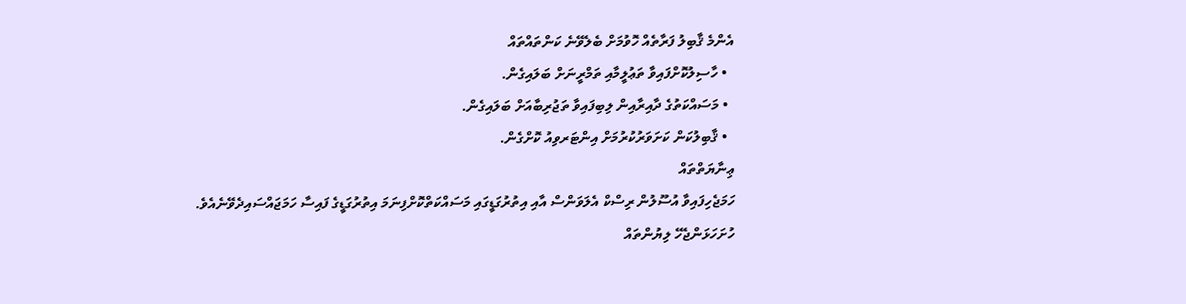އެންމެ ޤާބިލު ފަރާތެއް ހޮވުމަށް ބެލެވޭނެ ކަންތައްތައް
  • ހާސިލުކޮށްފައިވާ ތަޢުލީމާއި ތަމްރީނަށް ބަލައިގެން.
  • މަސައްކަތުގެ ދާއިރާއިން ލިބިފައިވާ ތަޖުރިބާއަށް ބަލައިގެން.
  • ޤާބިލުކަން ކަށަވަރުކުރުމަށް އިންޓަރވިއު ކޮށްގެން.
ޢިނާޔަތްތައް
ހަމަޖެހިފައިވާ އުސޫލުން ރިސްކް އެލަވަންސް އާއި އިތުރުގަޑީގައި މަސައްކަތްކޮށްފިނަމަ އިތުރުގަޑީގެ ފައިސާ ހަމަޖައްސައިދެވޭނެއެވެ.
ހުށަހަޅަންޖެހޭ ލިޔުންތައް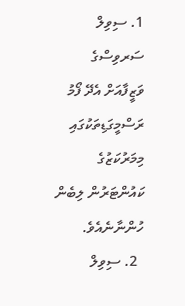1. ސިވިލް ސަރވިސްގެ ވަޒީފާއަށް އެދޭ ފޯމު ރަސްމީގަޑިތަކުގައި މިމަރުކަޒުގެ ކައުންޓަރުން ލިބެން ހުންނާނެއެވެ.
  2. ސިވިލް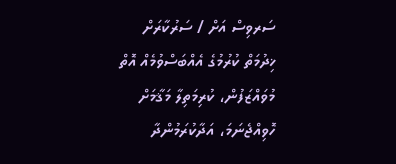ސަރވިސް އަށް / ސަރުކާރަށް ޚިދުމަތް ކުރުމުގެ އެއްބަސްވުމެއް އޮތް މުވައްޒަފުން، ކުރިމަތިލާ މަޤާމަށް ހޮވިއްޖެނަމަ، އަދާކުރަމުންދާ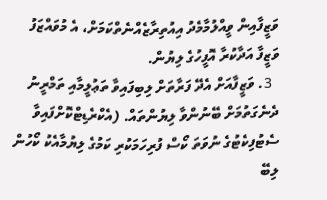ވަޒީފާއިން ވީއްލުމާމެދު އިއުތިރާޒެއްނެތްކަމަށް، އެ މުވައްޒަފު ވަޒީފާ އަދާކުރާ އޮފީހުގެ ލިޔުން.
  3. ވަޒީފާއަށް އެދޭ ފަރާތަށް ލިބިފައިވާ ތަޢުލީމާއި ތަމްރީނު ދެނެގަތުމަށް ބޭނުންވާ ލިޔުންތައް. (އެކްރެޑިޓްކޮށްފައިވާ ސެޓުފިކެޓުގެ ނުވަތަ ކޯސް ފުރިހަމަކުރި ކަމުގެ ލިޔުމާއެކު ކޯހުން ލިބޭ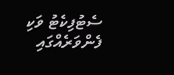ސެޓުފިކެޓު ވަކި ފެންވަރެއްގައި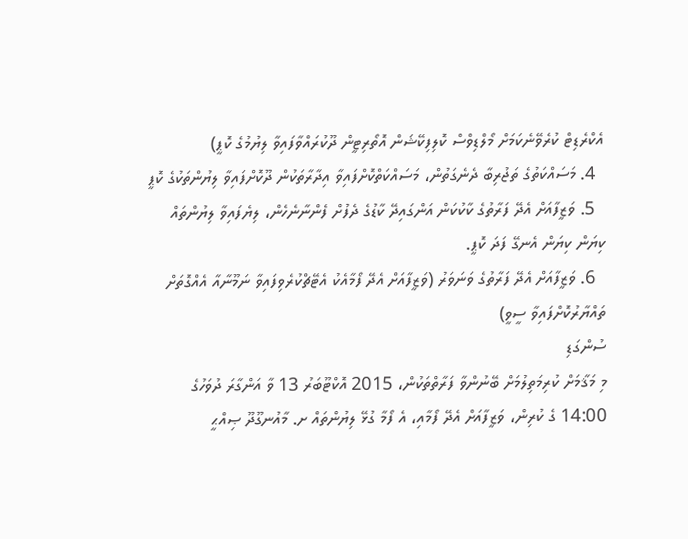އެކްރެޑިޓް ކުރެވޭނެކަމަށް މޯލްޑިވްސް ކޮލިފިކޭޝަން އޮތޯރިޓީން ދޫކުރައްވާފައިވާ ލިޔުމުގެ ކޮޕީ)
  4. މަސައްކަތުގެ ތަޖުރިބާ ދެނެގަތުން، މަސައްކަތްކޮށްފައިވާ އިދާރާތަކުން ދޫކޮށްފައިވާ ލިޔުންތަކުގެ ކޮޕީ
  5. ވަޒީފާއަށް އެދޭ ފަރާތުގެ ކާކުކަން އަންގައިދޭ ކާޑުގެ ދެފުށް ފެންނާނެހެން، ލިޔެފައިވާ ލިޔުންތައް ކިޔަން ކިޔަން އެނގޭ ފަދަ ކޮޕީ.
  6. ވަޒީފާއަށް އެދޭ ފަރާތުގެ ވަނަވަރު (ވަޒީފާއަށް އެދޭ ފޯމާއެކު އެޓޭޗްކުރެވިފައިވާ ނަމޫނާއާ އެއްގޮތަށް ތައްޔާރުކޮށްފައިވާ ސީވީ)
ސުންގަޑި
މި މަޤާމަށް ކުރިމަތިލުމަށް ބޭނުންވާ ފަރާތްތަކުން، 2015 އޮކްޓޫބަރު 13 ވާ އަންގާރަ ދުވަހުގެ 14:00 ގެ ކުރިން، ވަޒީފާއަށް އެދޭ ފޯމާއި، އެ ފޯމާ ގުޅޭ ލިޔުންތައް ށ. މާއުނގޫދޫ ޞިއްޙީ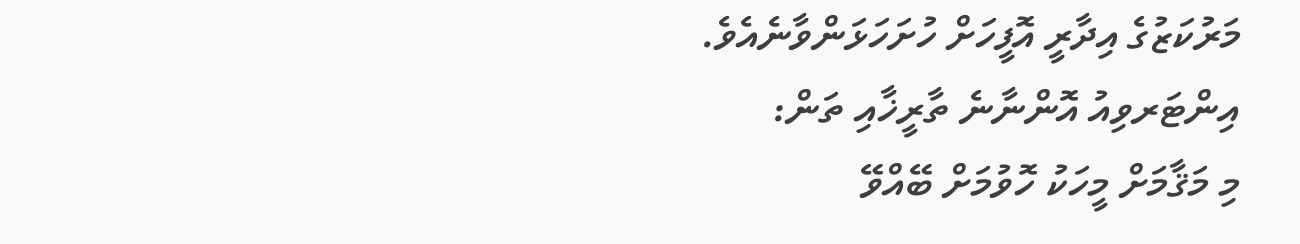މަރުކަޒުގެ އިދާރީ އޮފީހަށް ހުށަހަޅަންވާނެއެވެ.
އިންޓަރވިއު އޮންނާނެ ތާރީޚާއި ތަން:
މި މަޤާމަށް މީހަކު ހޮވުމަށް ބޭއްވޭ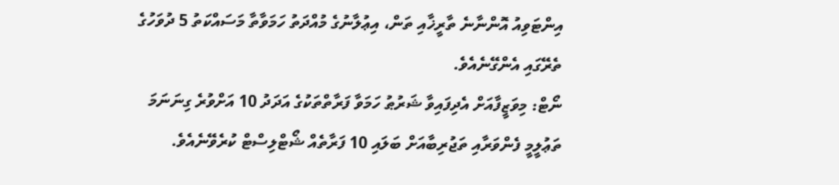އިންޓަވިއު އޮންނާނެ ތާރީޚާއި ތަން، އިޢުލާނުގެ މުއްދަތު ހަމަވާތާ މަސައްކަތު 5 ދުވަހުގެ ތެރޭގައި އެންގޭނެއެވެ.
ނޯޓް: މިވަޒީފާއަށް އެދިފައިވާ ޝަރުޠު ހަމަވާ ފަރާތްތަކުގެ އަދަދު 10 އަށްވުރެ ގިނަނަމަ ތަޢުލީމީ ފެންވަރާއި ތަޖުރިބާއަށް ބަލައި 10 ފަރާތެއް ޝޯޓްލިސްޓް ކުރެވޭނެއެވެ.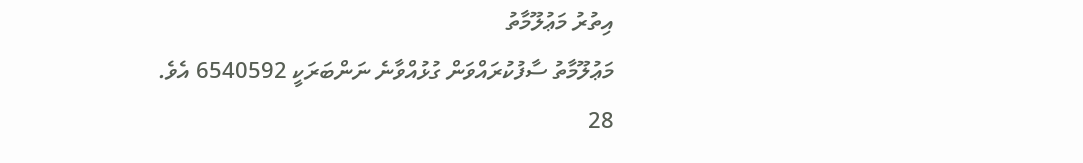އިތުރު މަޢުލޫމާތު
މަޢުލޫމާތު ސާފުކުރައްވަން ގުޅުއްވާނެ ނަންބަރަކީ 6540592 އެވެ.
28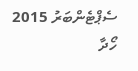ސެޕްޓެންބަރު 2015
ހޯދާ